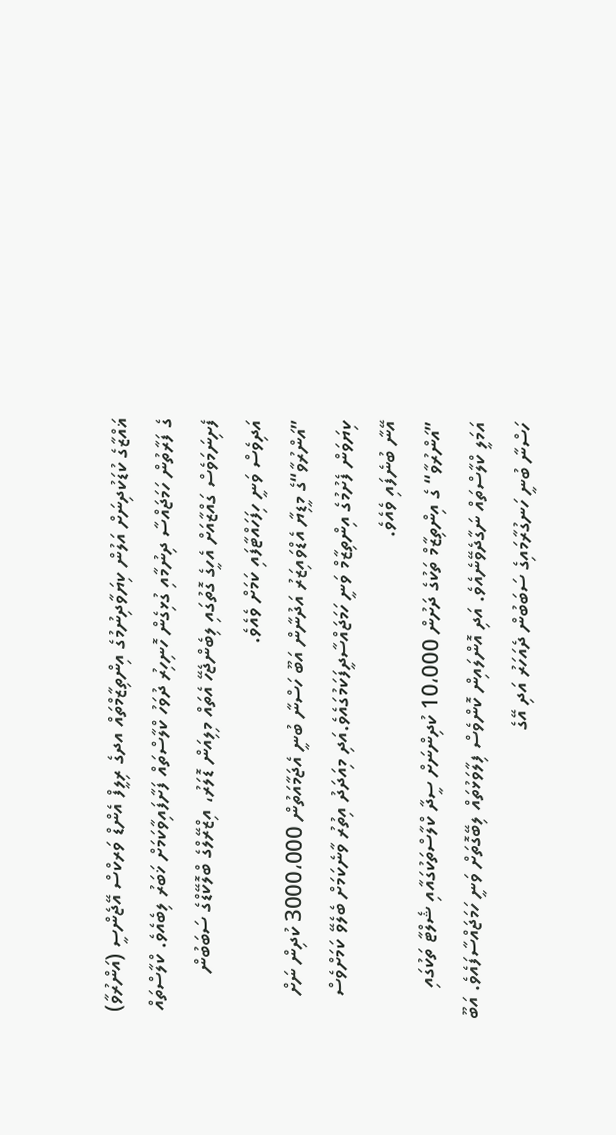ޣައްޒާގެ ކުޑަކުދިނަށް އަލުން ކިޔަވާދިނުމުގެ އިންތިޒާމްތައް އދގެ ރިލީފް އެންޑް ވަރކްސް އޭޖެންސީ (އަންރުވާ) ގެ ފަރާތުން ހަމަޖައްސާ ދިނުމާއި ގުޅިގެން ހޮނިހިރު ދުވަހު ކްލާސްތައް ފަށާފައިވާކަމަށް ޚަބަރު ލިބެއެވެ. ކްލާސްތައް ފެށިނަމަވެސް ގައްޒާއަށް އެހީގެ ގޮތުގައި ލިބެންޖެހޭ އެތައް މިލިއަން ޑޮލަރު، އިޒްރޭލްގެ ބްލޮކޭޑްގެ ސަބަބުން އަދިވެސް ވަނީ ހިފަހައްޓާފައި ކަމަށް ވެއެވެ.
”އަންރުވާ“ގެ މީޑިޔާ އެޑްވައިޒަރު އަދުނާން އަބޫ ހަސްނާ ބުނީ އެޖަމާއަތުން 3000،000 ކުދިން ނަށް ކިޔަވަން ފެށުމުގެ އިންތިޒާމް ވަނީ ހަމަޖައްސާދީފަކަމުގައެވެ.އަދި މިއަދަދު އިތުރު ވާނެކަމަށް ބެލެވޭ ކަމަށްވެސް އޭނާ ބުނެފައި ވެއެވެ.
”އަންރުވާ“ ގެ އިންތިޒާމް ތަކުގެ ދަށުން 10،000 ކުދިންނަށް ސީދާ ކްލާސްތަކުގައާއި ޝެލްޓާ ތަކުގައި އަމަލީ ކްލާސްތައް ނަގާދެވޭނެއެވެ. އަދި އޮންލައިން ކޮންވެސް ފިލާވަޅުތައް ލިބޭގޮތަށް ވަނީ ހަމަޖައްސާފައެވެ. އަބޫ ހަސްނާ ބުނީ ހަނގުރާމައިގެ ސަބަބުން ދެއަހަރު އަދި އޭގެ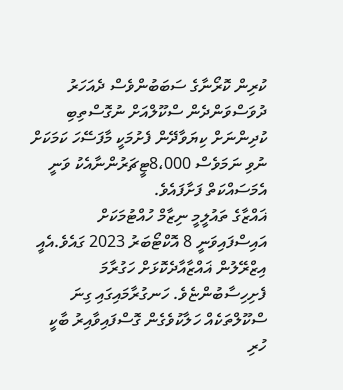ކުރިން ކޮރޯނާގެ ސަބަބުންވެސް ދެއަހަރު ދުވަސްވަންދެން ސްކޫލްއަށް ނުގޮސްތިބި ކުދިންނަށް ކިޔަވާދޭން ފެށުމަކީ މާފަސޭހަ ކަމަކަށް ނުވި ނަމަވެސް 8،000ޓީޗަރުންނާއެކު ވަނީ އެމަސައްކަތް ފަށާފައެވެ.
ޣައްޒާގެ ތައުލީމީ ނިޒާމް ހުއްޓުމަކަށް އައިސްފައިވަނީ 8 އޮކްޓޯބަރު 2023 ގައެވެ.އެއީ އިޒްރޭލުން ޣައްޒާއާދެކޮޅަށް ހަގުރާމަ ފެށިހިސާބުންޏެވެ. ހަނގުރާމައިގައި ގިނަ ސްކޫލްތަކެއް ހަލާކުވެގެން ގޮސްފައިވާއިރު ބާކީ ހުރި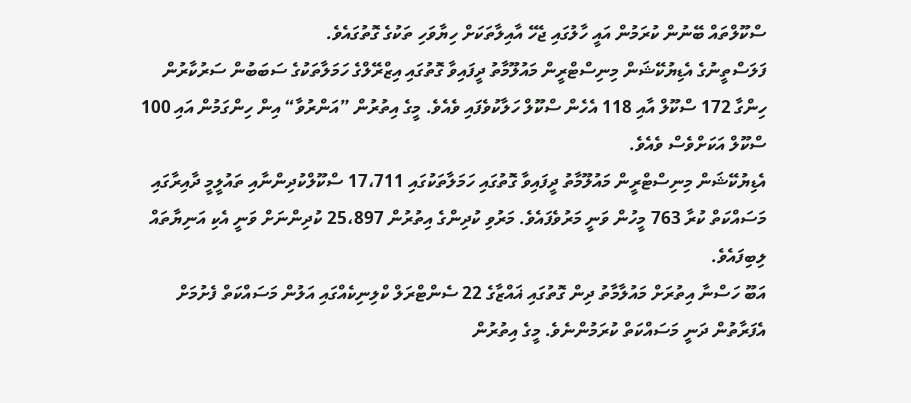ސްކޫލްތައް ބޭނުން ކުރަމުން އައީ ހާލުގައި ޖެހޭ އާއިލާތަކަށް ހިޔާވަހި ތަކުގެ ގޮތުގައެވެ.
ފަލަސްތީނުގެ އެޑިޔުކޭޝަން މިނިސްޓްރީން މައުލޫމާތު ދީފައިވާ ގޮތުގައި އިޒްރޭލްގެ ހަމަލާތަކުގެ ސަބަބުން ސަރުކާރުން ހިންގާ 172 ސްކޫލް އާއި 118 އެހެން ސްކޫލް ހަލާކުވެފައި ވެއެވެ. މީގެ އިތުރުން ”އަންރުވާ“ އިން ހިންގަމުން އައި 100 ސްކޫލް އަކަށްވެސް ވެއެވެ.
އެޑިޔުކޭޝަން މިނިސްޓްރީން މައުލޫމާތު ދީފައިވާ ގޮތުގައި ހަމަލާތަކުގައި 17،711 ސްކޫލްކުދިންނާއި ތައުލީމީ ދާއިރާގައި މަސައްކަތް ކުރާ 763 މީހުން ވަނީ މަރުވެފައެވެ. މަރުވި ކުދިންގެ އިތުރުން 25،897 ކުދިންނަށް ވަނީ އެކި އަނިޔާތައް ލިބިފައެވެ.
އަބޫ ހަސްނާ އިތުރަށް މައުލާމާތު ދިން ގޮތުގައި ޣައްޒާގެ 22 ސެންޓްރަލް ކްލިނިކެއްގައި އަލުން މަސައްކަތް ފެށުމަށް އެފަރާތުން ދަނީ މަސައްކަތް ކުރަމުންނެވެ. މީގެ އިތުރުން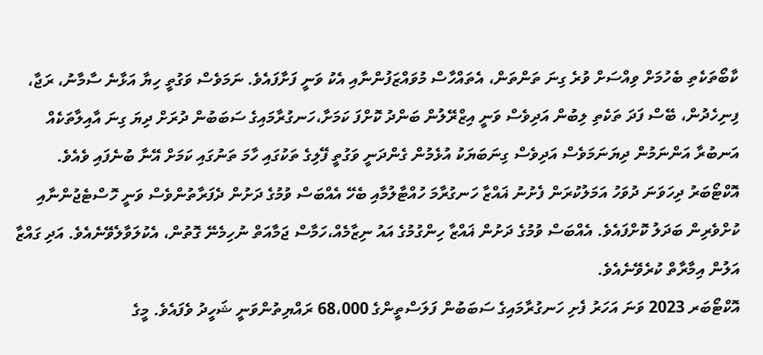ކާބޯތަކެތި ބެހުމަށް ވިއްސަށް ވުރެ ގިނަ ތަންތަން، އެތައްހާސް މުވައްޒަފުންނާއި އެކު ވަނީ ފަށާފައެވެ. ނަމަވެސް ވަގުތީ ހިޔާ އަޅާނެ ސާމާނު، ރަޖާ، ފިނިހެދުން، ބޭސް ފަދަ ތަކެތި ލިބުން އަދިވެސް ވަނީ އިޒްރޭލުން ބަންދު ކޮށްފަ ކަމަށާ،ހަނގުރާމައިގެ ސަބަބުން ދުރަށް ދިޔަ ގިނަ އާއިލާތަކެއް އަނބުރާ އަންނަމުން ދިޔަނަމަވެސް އަދިވެސް ގިނަބަޔަކު އުޅެމުން ގެންދަނީ ވަގުތީ ފޭލިގެ ތަކުގައި ހާމަ ތަނުގައި ކަމަށް އޭނާ ބުނެފައި ވެއެވެ.
އޮކްޓޯބަރު ދިހަވަނަ ދުވަހު އަމަލުކުރަން ފެށުނު ޣައްޒާ ހަނގުރާމަ ހުއްޓާލުމާއި ބެހޭ އެއްބަސް ވުމުގެ ދަށުން ދެފަރާތުންވެސް ވަނީ ހޮސްޓެޖުންނާއި ކުށްވެރިން ބަދަލު ކޮށްފައެވެ. އެއްބަސް ވުމުގެ ދަށުން ޣައްޒާ ހިންގުމުގެ އައު ނިޒާމެއް،ހަމާސް ޖަމާއަތް ނުހިމެނޭ ގޮތުން، އެކުލަވާލެވޭނެއެވެ. އަދި ގައްޒާ އަލުން އިމާރާތް ކުރެވޭނެއެވެ.
އޮކްޓޯބަރ 2023 ވަނަ އަހަރު ފެށި ހަނގުރާމައިގެ ސަބަބުން ފަލަސްތީންގެ 68،000 ރައްޔިތުންވަނީ ޝަހީދު ވެފައެވެ. މީގެ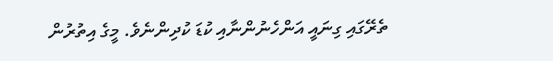ތެރޭގައި ގިނައީ އަންހެނުންނާއި ކުޑަ ކުދިންނެވެ. މީގެ އިތުރުން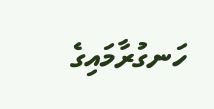ހަނގުރާމައިގެ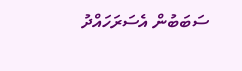ސަބަބުން އެސަރަހައްދު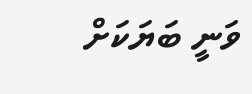ވަނީ ބަޔަކަށް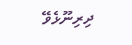ދިރިނޫޅެވޭ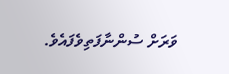ވަރަށް ސުންނާފަތިވެފައެވެ.